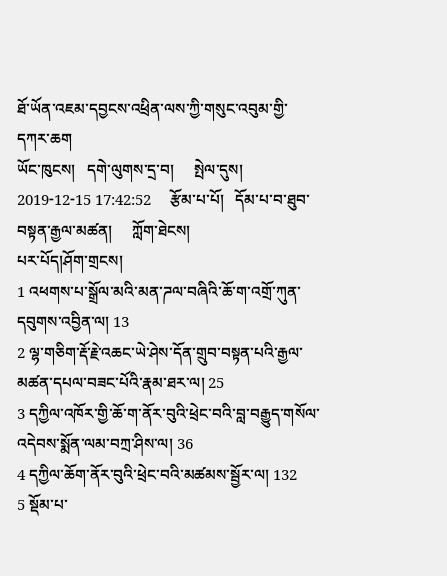ཐོ་ཡོན་འཇམ་དབྱངས་འཕྲིན་ལས་ཀྱི་གསུང་འབུམ་གྱི་དཀར་ཆག
ཡོང་ཁུངས།   དགེ་ལུགས་དྲ་བ།     སྤེལ་དུས།  2019-12-15 17:42:52     རྩོམ་པ་པོ།   དོམ་པ་བ་ཐུབ་བསྟན་རྒྱལ་མཚན།     ཀློག་ཐེངས།
པར་པོད།ཤོག་གྲངས།
1 འཕགས་པ་སྒྲོལ་མའི་མན་ཌལ་བཞིའི་ཆོ་ག་འགྲོ་ཀུན་དབུགས་འབྱིན་ལ། 13
2 ལྷ་གཅིག་རྡོ་རྗེ་འཆང་ཡེ་ཤེས་དོན་གྲུབ་བསྟན་པའི་རྒྱལ་མཚན་དཔལ་བཟང་པོའི་རྣམ་ཐར་ལ། 25
3 དཀྱིལ་འཁོར་གྱི་ཆོ་ག་ནོར་བུའི་ཕྲེང་བའི་བླ་བརྒྱུད་གསོལ་འདེབས་སྨོན་ལམ་བཀྲ་ཤིས་ལ། 36
4 དཀྱིལ་ཆོག་ནོར་བུའི་ཕྲེང་བའི་མཚམས་སྦྱོར་ལ། 132
5 སྡོམ་པ་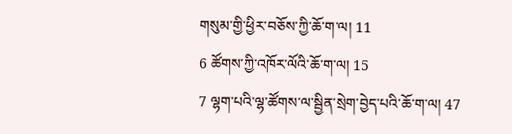གསུམ་གྱི་ཕྱིར་བཅོས་ཀྱི་ཆོ་ག་ལ། 11
6 ཚོགས་ཀྱི་འཁོར་ལོའི་ཆོ་ག་ལ། 15
7 ལྷག་པའི་ལྷ་ཚོགས་ལ་སྦྱིན་སྲེག་བྱེད་པའི་ཆོ་ག་ལ། 47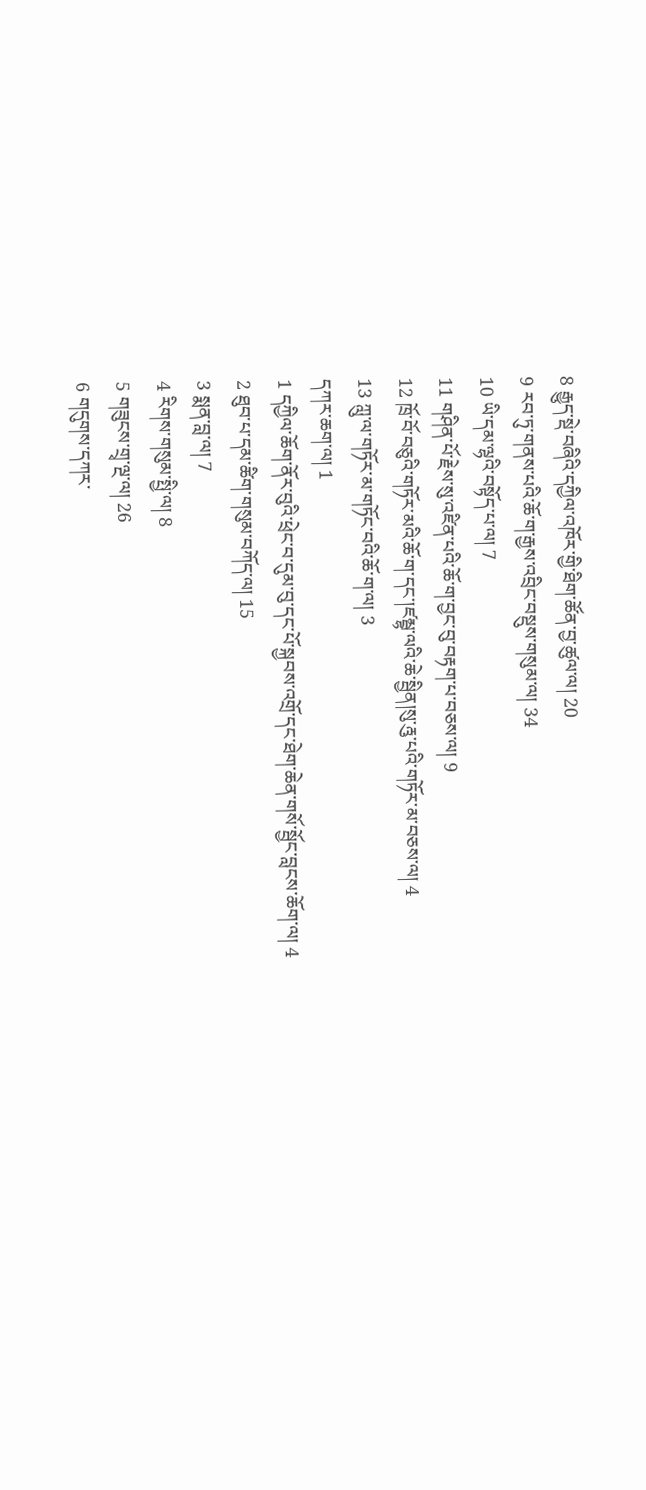8 རྒྱུད་སྡེ་བཞིའི་དཀྱིལ་འཁོར་གྱི་ཐིག་ཚོན་བྱ་ཚུལ་ལ། 20
9 རབ་ཏུ་གནས་པའི་ཆོ་ག་རྒྱས་འབྲིང་བསྡུས་གསུམ་ལ། 34
10 ཡི་དམ་ལྷའི་བསྟོད་པ་ལ། 7
11 གཤིན་པོ་རྗེས་སུ་འཛིན་པའི་ཆོ་ག་བྱང་བུ་བརྟག་པ་བཅས་ལ། 9
12 ཁྲོ་བོ་བཅུའི་གཏོར་མའི་ཆོ་ག་དང་།ཛམྦྷ་ལའི་ཆེ་སྦྱིན།སུ་རྰུ་པའི་གཏོར་མ་བཅས་ལ། 4
13 ཀླུ་ལ་གཏོར་མ་གཏོང་བའི་ཆོ་ག་ལ། 3
དཀར་ཆག་ལ། 1
1 དཀྱིལ་ཆོག་ནོར་བུའི་ཕྲེང་བ་དུམ་བུ་དང་པོ་སྐྱབས་འགྲོ་དང་ཐེག་ཆེན་གསོ་སྦྱོང་བླངས་ཆོག་ལ། 4
2 ཐུབ་པ་དམ་ཚིག་གསུམ་བཀོད་ལ། 15
3 སྨན་བླ་ལ། 7
4 རིགས་གསུམ་སྤྱི་ལ། 8
5 གཟུངས་གྲྭ་ལྔ་ལ། 26
6 གདུགས་དཀར་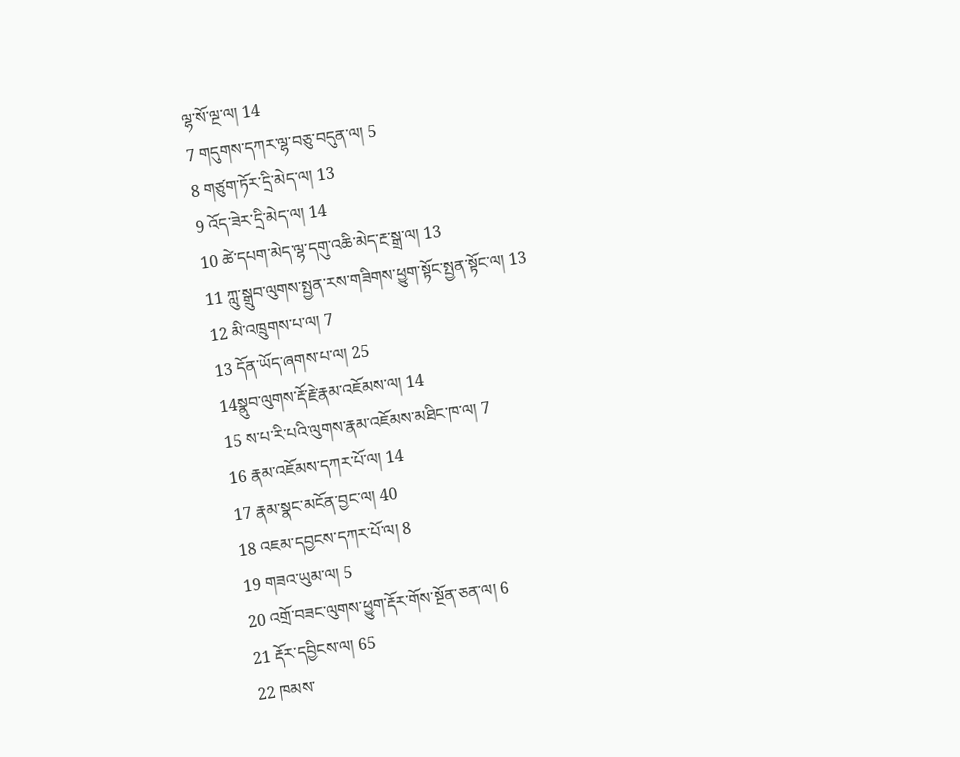ལྷ་སོ་ལྔ་ལ། 14
7 གདུགས་དཀར་ལྷ་བཅུ་བདུན་ལ། 5
8 གཙུག་ཏོར་དྲི་མེད་ལ། 13
9 འོད་ཟེར་དྲི་མེད་ལ། 14
10 ཚེ་དཔག་མེད་ལྷ་དགུ་འཆི་མེད་རྔ་སྒྲ་ལ། 13
11 ཀླུ་སྒྲུབ་ལུགས་སྤྱན་རས་གཟིགས་ཕྱུག་སྟོང་སྤྱན་སྟོང་ལ། 13
12 མི་འཁྲུགས་པ་ལ། 7
13 དོན་ཡོད་ཞགས་པ་ལ། 25
14སྣུབ་ལུགས་རྡོ་རྗེ་རྣམ་འཇོམས་ལ། 14
15 ས་པ་རི་པའི་ལུགས་རྣམ་འཇོམས་མཐིང་ཁ་ལ། 7
16 རྣམ་འཇོམས་དཀར་པོ་ལ། 14
17 རྣམ་སྣང་མངོན་བྱང་ལ། 40
18 འཇམ་དབྱངས་དཀར་པོ་ལ། 8
19 གཟའ་ཡུམ་ལ། 5
20 འགྲོ་བཟང་ལུགས་ཕྱུག་རྡོར་གོས་སྔོན་ཅན་ལ། 6
21 རྡོར་དབྱིངས་ལ། 65
22 ཁམས་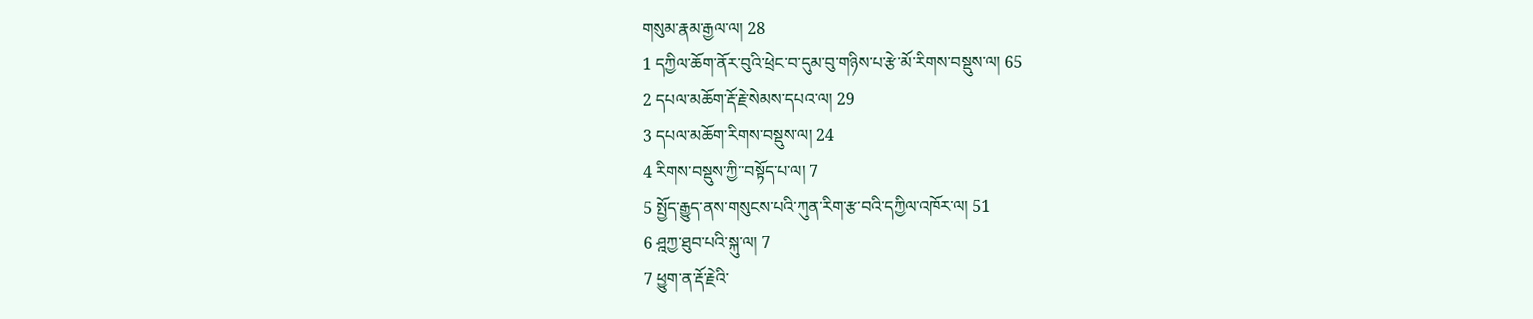གསུམ་རྣམ་རྒྱལ་ལ། 28
1 དཀྱིལ་ཆོག་ནོར་བུའི་ཕྲེང་བ་དུམ་བུ་གཉིས་པ་རྩེ་མོ་རིགས་བསྡུས་ལ། 65
2 དཔལ་མཆོག་རྡོ་རྗེ་སེམས་དཔའ་ལ། 29
3 དཔལ་མཆོག་རིགས་བསྡུས་ལ། 24
4 རིགས་བསྡུས་ཀྱི་་བསྟོད་པ་ལ། 7
5 སྤྱོད་རྒྱུད་ནས་གསུངས་པའི་ཀུན་རིག་རྩ་བའི་དཀྱིལ་འཁོར་ལ། 51
6 ཤྰཀྱ་ཐུབ་པའི་སྐུ་ལ། 7
7 ཕྱུག་ན་རྡོ་རྗེའི་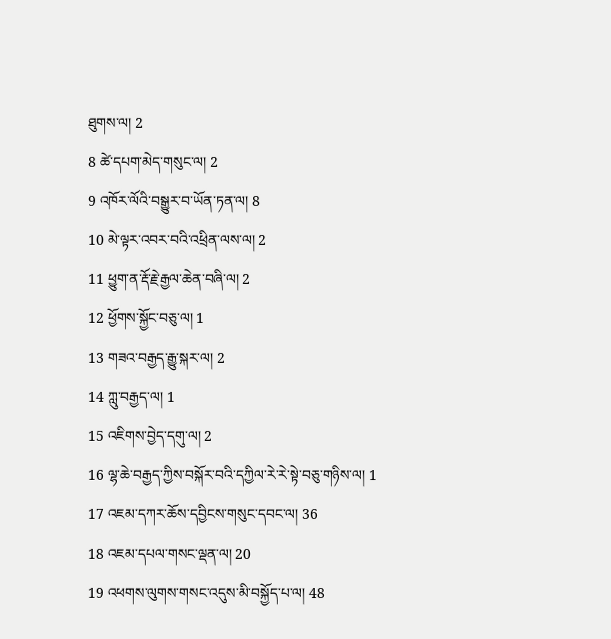ཐུགས་ལ། 2
8 ཚེ་དཔག་མེད་གསུང་ལ། 2
9 འཁོར་ལོའི་བསྒྱུར་བ་ཡོན་ཏན་ལ། 8
10 མེ་ལྟར་འབར་བའི་འཕྲིན་ལས་ལ། 2
11 ཕྱུག་ན་རྡོ་རྗེ་རྒྱལ་ཆེན་བཞི་ལ། 2
12 ཕྱོགས་སྐྱོང་བཅུ་ལ། 1
13 གཟའ་བརྒྱད་རྒྱུ་སྐར་ལ། 2
14 ཀླུ་བརྒྱད་ལ། 1
15 འཇིགས་བྱེད་དགུ་ལ། 2
16 ལྷ་ཆེ་བརྒྱད་ཀྱིས་བསྐོར་བའི་དཀྱིལ་རེ་རེ་སྟེ་བཅུ་གཉིས་ལ། 1
17 འཇམ་དཀར་ཆོས་དབྱིངས་གསུང་དབང་ལ། 36
18 འཇམ་དཔལ་གསང་ལྡན་ལ། 20
19 འཕགས་ལུགས་གསང་འདུས་མི་བསྐྱོད་པ་ལ། 48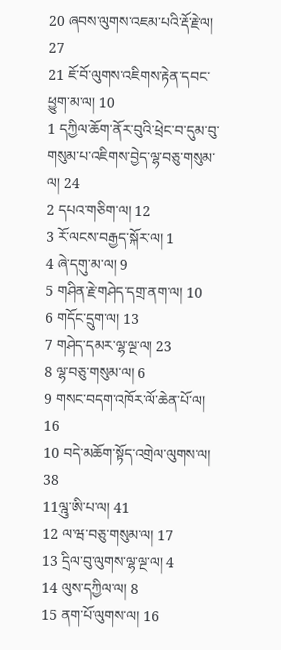20 ཞབས་ལུགས་འཇམ་པའི་རྡོ་རྗེ་ལ། 27
21 ཇོ་བོ་ལུགས་འཇིགས་རྟེན་དབང་ཕྱུག་མ་ལ། 10
1 དཀྱིལ་ཆོག་ནོར་བུའི་ཕྲེང་བ་དུམ་བུ་གསུམ་པ་འཇིགས་བྱེད་ལྷ་བཅུ་གསུམ་ལ། 24
2 དཔའ་གཅིག་ལ། 12
3 རོ་ལངས་བརྒྱད་སྐོར་ལ། 1
4 ཞེ་དགུ་མ་ལ། 9
5 གཤིན་རྗེ་གཤེད་དགྲ་ནག་ལ། 10
6 གདོང་དྲུག་ལ། 13
7 གཤེད་དམར་ལྷ་ལྔ་ལ། 23
8 ལྷ་བཅུ་གསུམ་ལ། 6
9 གསང་བདག་འཁོར་ལོ་ཆེན་པོ་ལ། 16
10 བདེ་མཆོག་སྟོད་འགྲེལ་ལུགས་ལ། 38
11ལྰུ་ཨི་པ་ལ། 41
12 ལ་ཝ་བཅུ་གསུམ་ལ། 17
13 དྲིལ་བུ་ལུགས་ལྷ་ལྔ་ལ། 4
14 ལུས་དཀྱིལ་ལ། 8
15 ནག་པོ་ལུགས་ལ། 16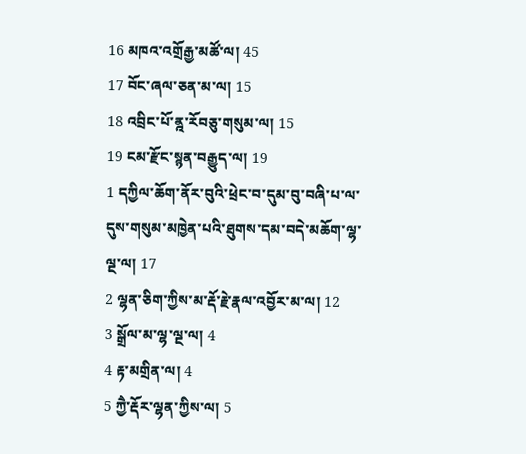16 མཁའ་འགྲོརྒྱ་མཚོ་ལ། 45
17 བོང་ཞལ་ཅན་མ་ལ། 15
18 འབྲིང་པོ་ནྰ་རོབཅུ་གསུམ་ལ། 15
19 ངམ་རྫོང་སྙན་བརྒྱུད་ལ། 19
1 དཀྱིལ་ཆོག་ནོར་བུའི་ཕྲེང་བ་དུམ་བུ་བཞི་པ་ལ་དུས་གསུམ་མཁྱེན་པའི་ཐུགས་དམ་བདེ་མཆོག་ལྷ་ལྔ་ལ། 17
2 ལྷན་ཅིག་ཀྱིས་མ་རྡོ་རྗེ་རྣལ་འབྱོར་མ་ལ། 12
3 སྒྲོལ་མ་ལྷ་ལྔ་ལ། 4
4 རྟ་མགྲིན་ལ། 4
5 ཀྱཻ་རྡོར་ལྷན་ཀྱིས་ལ། 5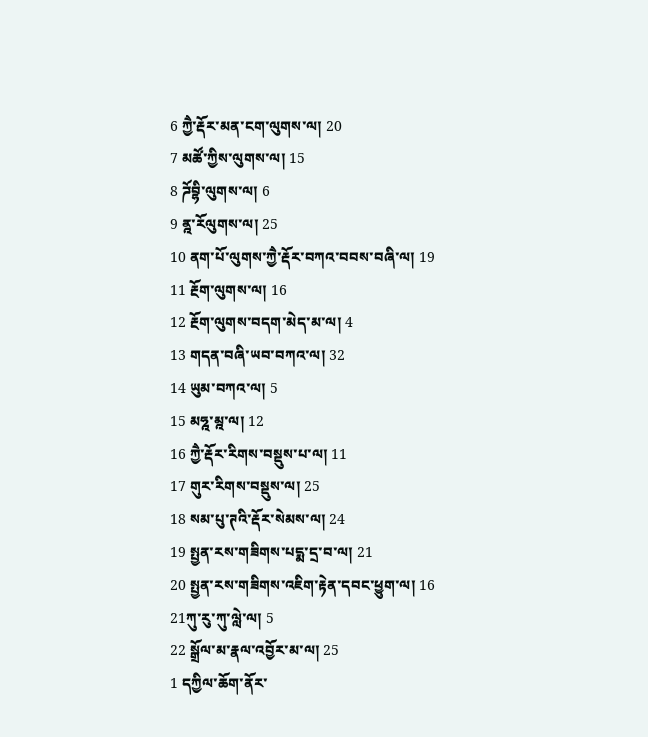6 ཀྱཻ་རྡོར་མན་ངག་ལུགས་ལ། 20
7 མཚོ་ཀྱིས་ལུགས་ལ། 15
8 ཌོབྷི་ལུགས་ལ། 6
9 ནྰ་རོལུགས་ལ། 25
10 ནག་པོ་ལུགས་ཀྱཻ་རྡོར་བཀའ་བབས་བཞི་ལ། 19
11 རྔོག་ལུགས་ལ། 16
12 རྔོག་ལུགས་བདག་མེད་མ་ལ། 4
13 གདན་བཞི་ཡབ་བཀའ་ལ། 32
14 ཡུམ་བཀའ་ལ། 5
15 མཧྰ་མྰ་ལ། 12
16 ཀྱཻ་རྡོར་རིགས་བསྡུས་པ་ལ། 11
17 གུར་རིགས་བསྡུས་ལ། 25
18 སམ་པུ་ཊའི་རྡོར་སེམས་ལ། 24
19 སྤྱན་རས་གཟིགས་པདྨ་དྲ་བ་ལ། 21
20 སྤྱན་རས་གཟིགས་འཇིག་རྟེན་དབང་ཕྱུག་ལ། 16
21ཀུ་རུ་ཀུ་ལླེ་ལ། 5
22 སྒྲོལ་མ་རྣལ་འབྱོར་མ་ལ། 25
1 དཀྱིལ་ཆོག་ནོར་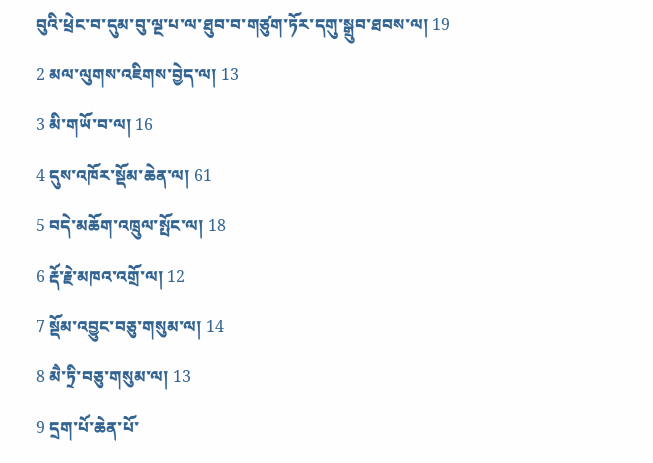བུའི་ཕྲེང་བ་དུམ་བུ་ལྔ་པ་ལ་ཐུབ་བ་གཙུག་ཏོར་དགུ་སྒྲུབ་ཐབས་ལ། 19
2 མལ་ལུགས་འཇིགས་བྱེད་ལ། 13
3 མི་གཡོ་བ་ལ། 16
4 དུས་འཁོར་སྡོམ་ཆེན་ལ། 61
5 བདེ་མཆོག་འཁྲུལ་སྤོང་ལ། 18
6 རྡོ་རྗེ་མཁའ་འགྲོ་ལ། 12
7 སྡོམ་འབྱུང་བཅུ་གསུམ་ལ། 14
8 མཻ་ཏྲི་བཅུ་གསུམ་ལ། 13
9 དྲག་པོ་ཆེན་པོ་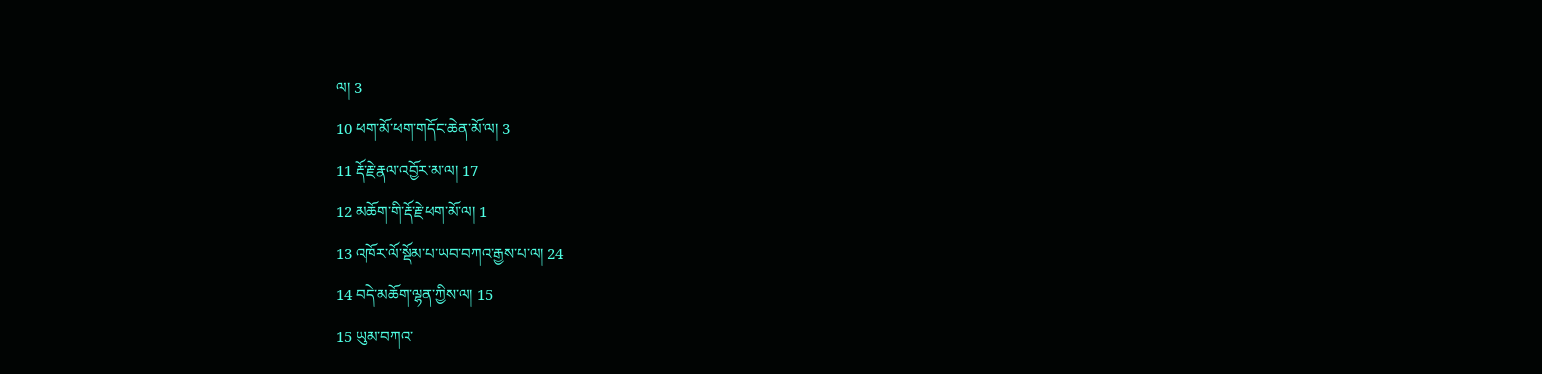ལ། 3
10 ཕག་མོ་ཕག་གདོང་ཆེན་མོ་ལ། 3
11 རྡོ་རྗེ་རྣལ་འབྱོར་མ་ལ། 17
12 མཆོག་གི་རྡོ་རྗེ་ཕག་མོ་ལ། 1
13 འཁོར་ལོ་སྡོམ་པ་ཡབ་བཀའ་རྒྱས་པ་ལ། 24
14 བདེ་མཆོག་ལྷན་ཀྱིས་ལ། 15
15 ཡུམ་བཀའ་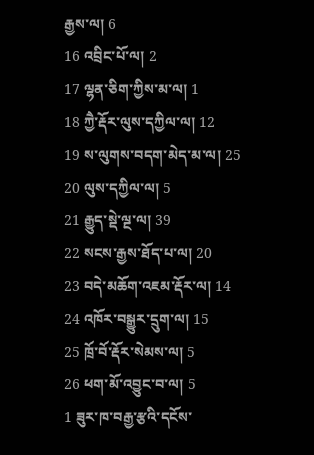རྒྱས་ལ། 6
16 འབྲིང་པོ་ལ། 2
17 ལྷན་ཅིག་ཀྱིས་མ་ལ། 1
18 ཀྱཻ་རྡོར་ལུས་དཀྱིལ་ལ། 12
19 ས་ལུགས་བདག་མེད་མ་ལ། 25
20 ལུས་དཀྱིལ་ལ། 5
21 རྒྱུད་སྡེ་ལྔ་ལ། 39
22 སངས་རྒྱས་ཐོད་པ་ལ། 20
23 བདེ་མཆོག་འཇམ་རྡོར་ལ། 14
24 འཁོར་བསྒྱུར་དྲུག་ལ། 15
25 ཁྲོ་བོ་རྡོར་སེམས་ལ། 5
26 ཕག་མོ་འབྱུང་བ་ལ། 5
1 ཟུར་ཁ་བརྒྱ་རྩའི་དངོས་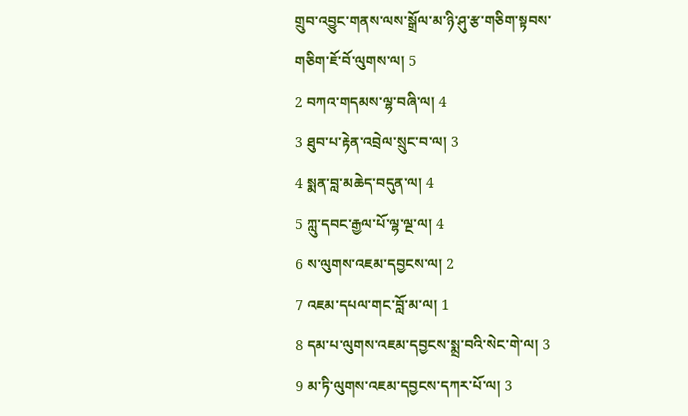གྲུབ་འབྱུང་གནས་ལས་སྒྲོལ་མ་ཉི་ཤུ་རྩ་གཅིག་སྟབས་གཅིག་ཇོ་བོ་ལུགས་ལ། 5
2 བཀའ་གདམས་ལྷ་བཞི་ལ། 4
3 ཐུབ་པ་རྟེན་འབྲེལ་སྲུང་བ་ལ། 3
4 སྨན་བླ་མཆེད་བདུན་ལ། 4
5 ཀླུ་དབང་རྒྱལ་པོ་ལྷ་ལྔ་ལ། 4
6 ས་ལུགས་འཇམ་དབྱངས་ལ། 2
7 འཇམ་དཔལ་གང་བློ་མ་ལ། 1
8 དམ་པ་ལུགས་འཇམ་དབྱངས་སྨྲ་བའི་སེང་གེ་ལ། 3
9 མ་ཏི་ལུགས་འཇམ་དབྱངས་དཀར་པོ་ལ། 3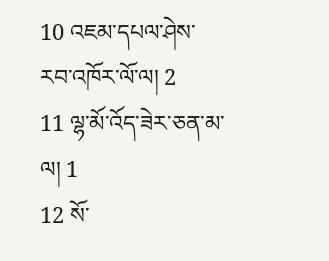10 འཇམ་དཔལ་ཤེས་རབ་འཁོར་ལོ་ལ། 2
11 ལྷ་མོ་འོད་ཟེར་ཅན་མ་ལ། 1
12 སོ་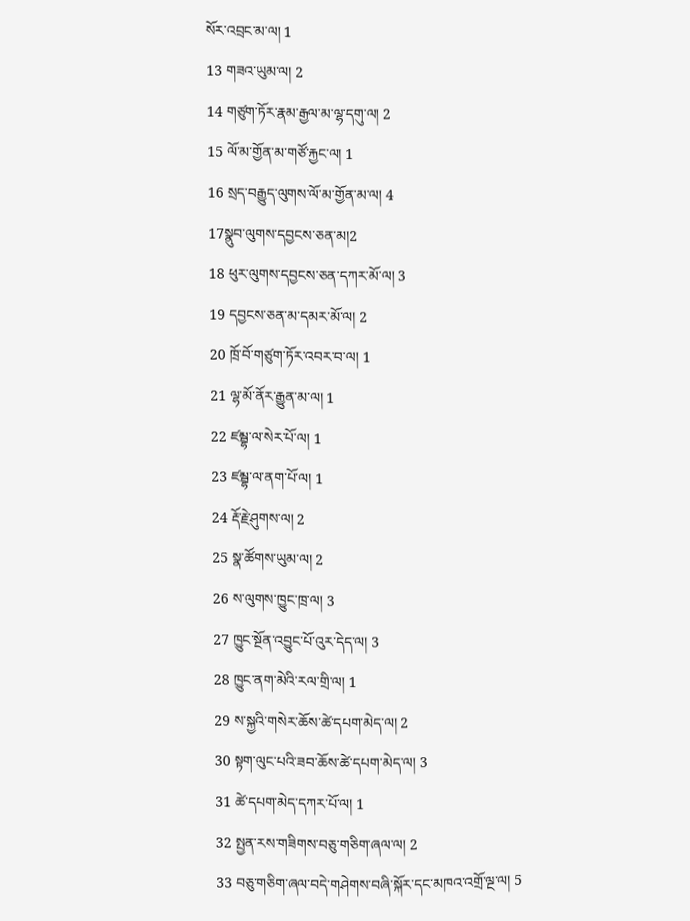སོར་འབྲང་མ་ལ། 1
13 གཟའ་ཡུམ་ལ། 2
14 གཙུག་ཏོར་རྣམ་རྒྱལ་མ་ལྷ་དགུ་ལ། 2
15 ལོ་མ་གྱོན་མ་གཙོ་རྐྱང་ལ། 1
16 སྲད་བརྒྱུད་ལུགས་ལོ་མ་གྱོན་མ་ལ། 4
17སྣུབ་ལུགས་དབྱངས་ཅན་མ།2
18 ཕུར་ལུགས་དབྱངས་ཅན་དཀར་མོ་ལ། 3
19 དབྱངས་ཅན་མ་དམར་མོ་ལ། 2
20 ཁྲོ་བོ་གཙུག་ཏོར་འབར་བ་ལ། 1
21 ལྷ་མོ་ནོར་རྒྱུན་མ་ལ། 1
22 ཛམྦྷ་ལ་སེར་པོ་ལ། 1
23 ཛམྦྷ་ལ་ནག་པོ་ལ། 1
24 རྡོ་རྗེ་ཤུགས་ལ། 2
25 སྣ་ཚོགས་ཡུམ་ལ། 2
26 ས་ལུགས་ཁྱུང་ཁྲ་ལ། 3
27 ཁྱུང་སྔོན་འབྱུང་པོ་འུར་དེད་ལ། 3
28 ཁྱུང་ནག་མེའི་རལ་གྲི་ལ། 1
29 ས་སྐྱའི་གསེར་ཆོས་ཚེ་དཔག་མེད་ལ། 2
30 སྟག་ལུང་པའི་ཟབ་ཆོས་ཚེ་དཔག་མེད་ལ། 3
31 ཚེ་དཔག་མེད་དཀར་པོ་ལ། 1
32 སྤྱན་རས་གཟིགས་བཅུ་གཅིག་ཞལ་ལ། 2
33 བཅུ་གཅིག་ཞལ་བདེ་གཤེགས་བཞི་སྐོར་དང་མཁའ་འགྲོ་ལྔ་ལ། 5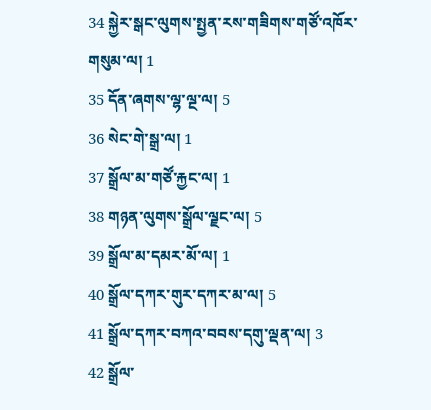34 སྐྱེར་སྒང་ལུགས་སྤྱན་རས་གཟིགས་གཙོ་འཁོར་གསུམ་ལ། 1
35 དོན་ཞགས་ལྷ་ལྔ་ལ། 5
36 སེང་གེ་སྒྲ་ལ། 1
37 སྒྲོལ་མ་གཙོ་རྐྱང་ལ། 1
38 གཉན་ལུགས་སྒྲོལ་ལྗང་ལ། 5
39 སྒྲོལ་མ་དམར་མོ་ལ། 1
40 སྒྲོལ་དཀར་གུར་དཀར་མ་ལ། 5
41 སྒྲོལ་དཀར་བཀའ་བབས་དགུ་ལྡན་ལ། 3
42 སྒྲོལ་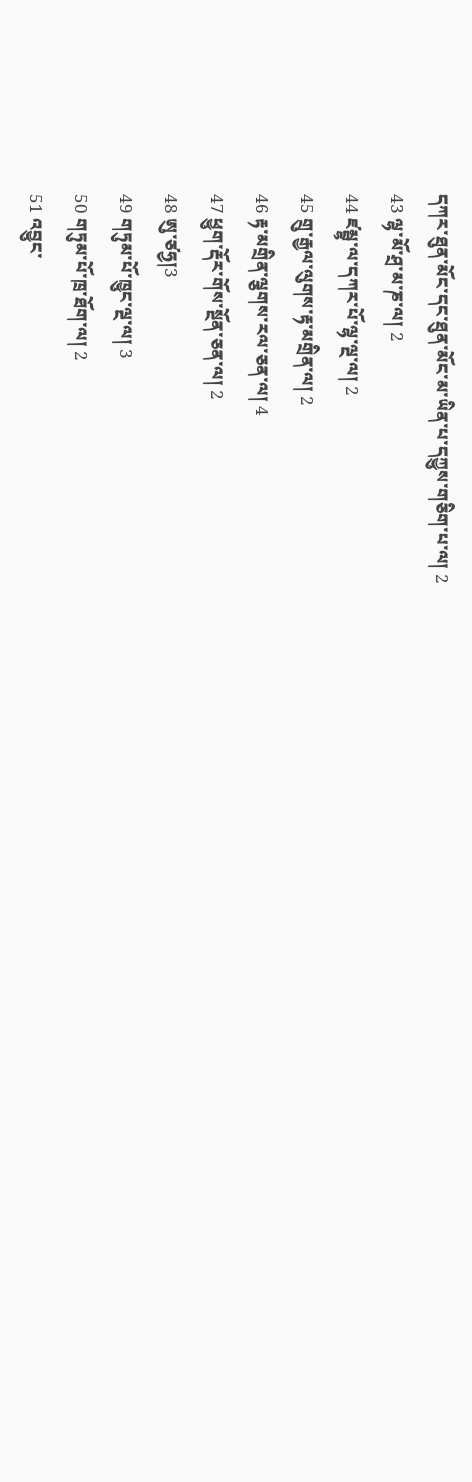དཀར་ཐུན་མོང་དང་ཐུན་མོང་མ་ཡིན་པ་དཀྱུས་གཅིག་པ་ལ། 2
43 ལྷ་མོ་ཤྲ་མ་ཎ་ལ། 2
44 ཛམྦྷ་ལ་དཀར་པོ་ལྷ་ལྔ་ལ། 2
45 གྲུ་རྒྱལ་ལུགས་རྟ་མགྲིན་ལ། 2
46 རྟ་མགྲིན་ལྕགས་རལ་ཅན་ལ། 4
47 ཕྱུག་རྡོར་གོས་སྔོན་ཅན་ལ། 2
48 ཨུ་ཙཧྱ།3
49 གཏུམ་པོ་ཁྱུང་ལྔ་ལ། 3
50 གཏུམ་པོ་ཁྲ་ཐོག་ལ། 2
51 འབྱུང་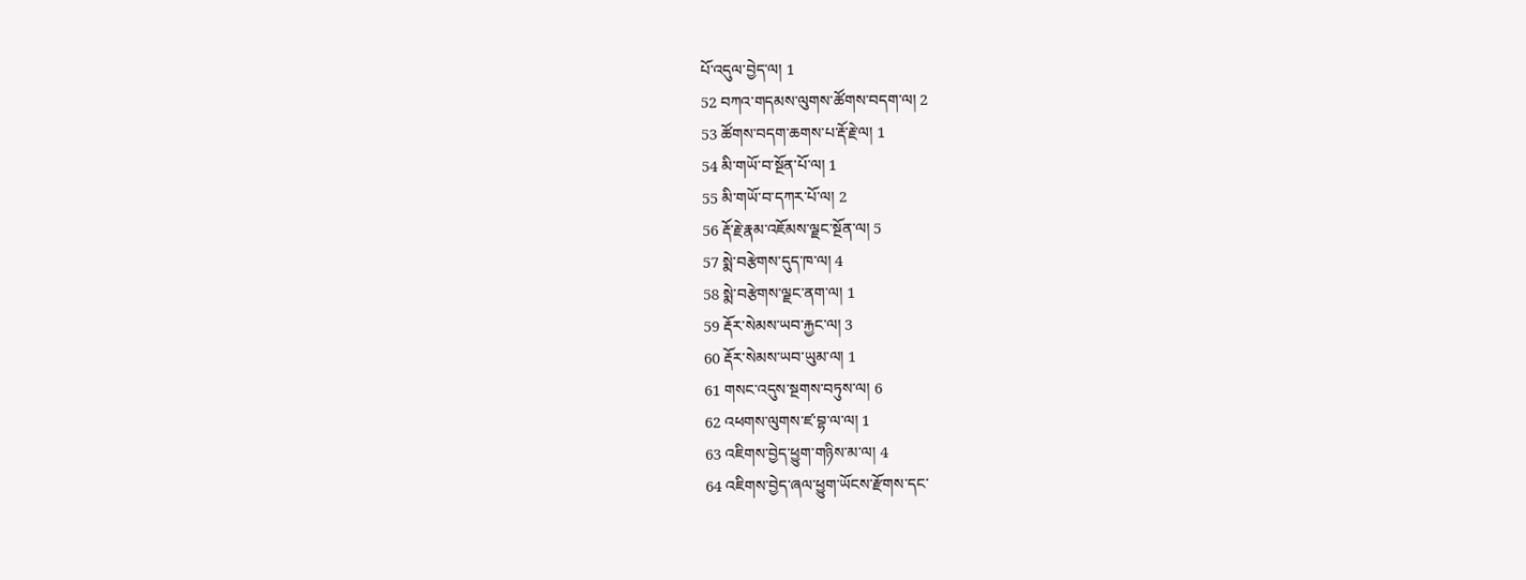པོ་འདུལ་བྱེད་ལ། 1
52 བཀའ་གདམས་ལུགས་ཚོགས་བདག་ལ། 2
53 ཚོགས་བདག་ཆགས་པ་རྡོ་རྗེ་ལ། 1
54 མི་གཡོ་བ་སྔོན་པོ་ལ། 1
55 མི་གཡོ་བ་དཀར་པོ་ལ། 2
56 རྡོ་རྗེ་རྣམ་འཇོམས་ལྗང་སྔོན་ལ། 5
57 སྨེ་བརྩེགས་དུད་ཁ་ལ། 4
58 སྨེ་བརྩེགས་ལྗང་ནག་ལ། 1
59 རྡོར་སེམས་ཡབ་རྐྱང་ལ། 3
60 རྡོར་སེམས་ཡབ་ཡུམ་ལ། 1
61 གསང་འདུས་སྔགས་བཏུས་ལ། 6
62 འཕགས་ལུགས་ཛ་བྷ་ལ་ལ། 1
63 འཇིགས་བྱེད་ཕྱུག་གཉིས་མ་ལ། 4
64 འཇིགས་བྱེད་ཞལ་ཕྱུག་ཡོངས་རྫོགས་དང་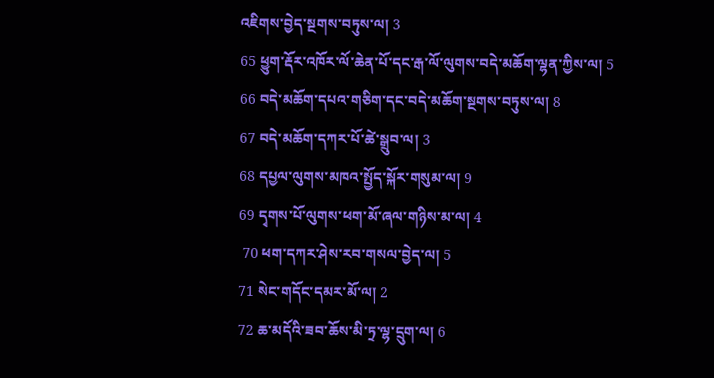འཇིགས་བྱེད་སྔགས་བཏུས་ལ། 3
65 ཕྱུག་རྡོར་འཁོར་ལོ་ཆེན་པོ་དང་རྒ་ལོ་ལུགས་བདེ་མཆོག་ལྷན་ཀྱིས་ལ། 5
66 བདེ་མཆོག་དཔའ་གཅིག་དང་བདེ་མཆོག་སྔགས་བཏུས་ལ། 8
67 བདེ་མཆོག་དཀར་པོ་ཚེ་སྒྲུབ་ལ། 3
68 དཔྱལ་ལུགས་མཁའ་སྤྱོད་སྐོར་གསུམ་ལ། 9
69 དྭགས་པོ་ལུགས་ཕག་མོ་ཞལ་གཉིས་མ་ལ། 4
 70 ཕག་དཀར་ཤེས་རབ་གསལ་བྱེད་ལ། 5
71 སེང་གདོང་དམར་མོ་ལ། 2
72 ཆ་མདོའི་ཟབ་ཆོས་མི་ཏྲ་ལྷ་དྲུག་ལ། 6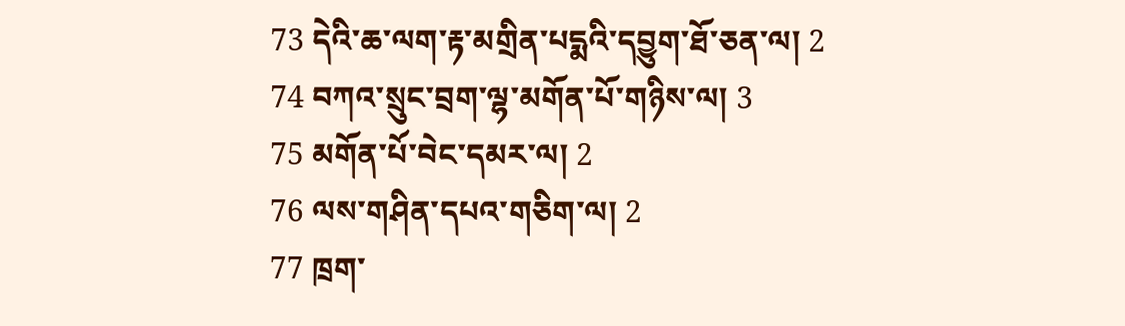73 དེའི་ཆ་ལག་རྟ་མགྲིན་པདྨའི་དབྱུག་ཐོ་ཅན་ལ། 2
74 བཀའ་སྲུང་བྲག་ལྷ་མགོན་པོ་གཉིས་ལ། 3
75 མགོན་པོ་བེང་དམར་ལ། 2
76 ལས་གཤིན་དཔའ་གཅིག་ལ། 2
77 ཁྲག་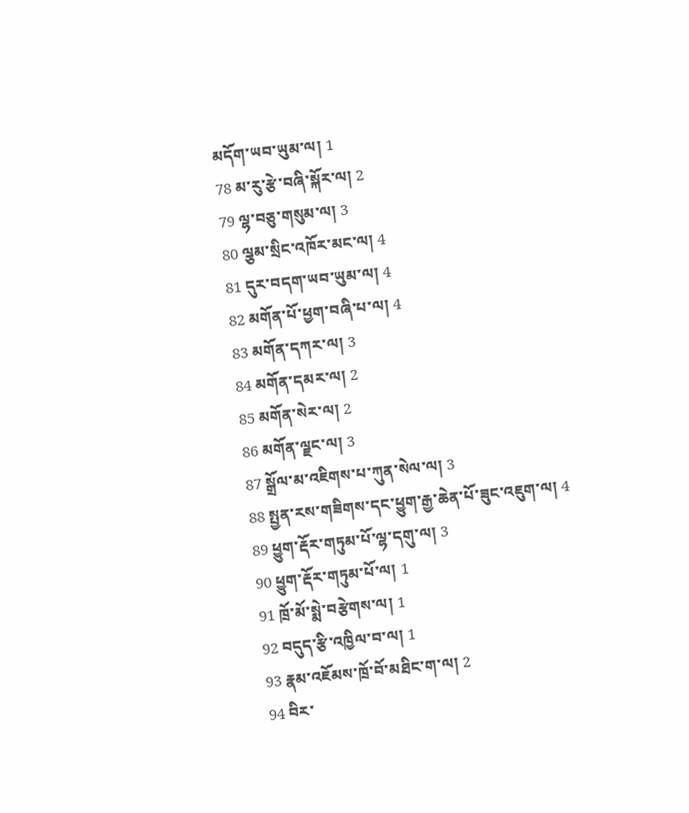མདོག་ཡབ་ཡུམ་ལ། 1
78 མ་རུ་རྩེ་བཞི་སྐོར་ལ། 2
79 ལྷ་བཅུ་གསུམ་ལ། 3
80 ལྕམ་སྲིང་འཁོར་མང་ལ། 4
81 དུར་བདག་ཡབ་ཡུམ་ལ། 4
82 མགོན་པོ་ཕྱག་བཞི་པ་ལ། 4
83 མགོན་དཀར་ལ། 3
84 མགོན་དམར་ལ། 2
85 མགོན་སེར་ལ། 2
86 མགོན་ལྗང་ལ། 3
87 སྒྲོལ་མ་འཇིགས་པ་ཀུན་སེལ་ལ། 3
88 སྤྱན་རས་གཟིགས་དང་ཕྱུག་རྒྱ་ཆེན་པོ་ཟུང་འཇུག་ལ། 4
89 ཕྱུག་རྡོར་གཏུམ་པོ་ལྷ་དགུ་ལ། 3
90 ཕྱུག་རྡོར་གཏུམ་པོ་ལ། 1
91 ཁྲོ་མོ་སྨེ་བརྩེགས་ལ། 1
92 བདུད་རྩི་འཁྱིལ་བ་ལ། 1
93 རྣམ་འཇོམས་ཁྲོ་བོ་མཐིང་ག་ལ། 2
94 བིར་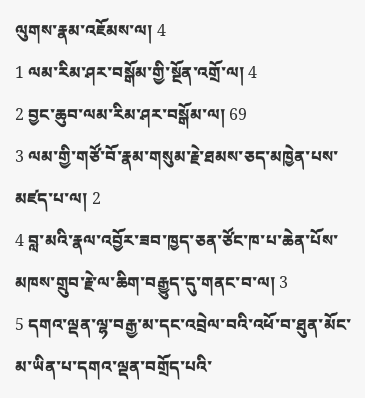ལུགས་རྣམ་འཇོམས་ལ། 4
1 ལམ་རིམ་ཤར་བསྒོམ་གྱི་སྔོན་འགྲོ་ལ། 4
2 བྱང་ཆུབ་ལམ་རིམ་ཤར་བསྒོམ་ལ། 69
3 ལམ་གྱི་གཙོ་བོ་རྣམ་གསུམ་རྗེ་ཐམས་ཅད་མཁྱེན་པས་མཛད་པ་ལ། 2
4 བླ་མའི་རྣལ་འབྱོར་ཟབ་ཁྱད་ཅན་ཙོང་ཁ་པ་ཆེན་པོས་མཁས་གྲུབ་རྗེ་ལ་ཆིག་བརྒྱུད་དུ་གནང་བ་ལ། 3
5 དགའ་ལྡན་ལྷ་བརྒྱ་མ་དང་འབྲེལ་བའི་འཕོ་བ་ཐུན་མོང་མ་ཡིན་པ་དགའ་ལྡན་བགྲོད་པའི་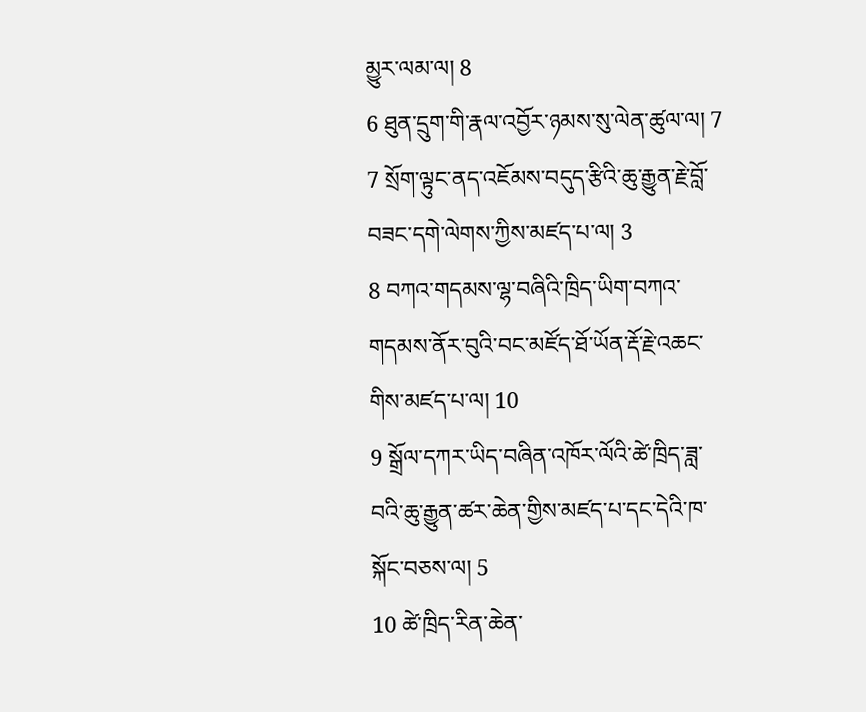མྱུར་ལམ་ལ། 8
6 ཐུན་དྲུག་གི་རྣལ་འབྱོར་ཉམས་སུ་ལེན་ཚུལ་ལ། 7
7 སྲོག་ལྟུང་ནད་འཇོམས་བདུད་རྩིའི་ཆུ་རྒྱུན་རྗེ་བློ་བཟང་དགེ་ལེགས་ཀྱིས་མཛད་པ་ལ། 3
8 བཀའ་གདམས་ལྷ་བཞིའི་ཁྲིད་ཡིག་བཀའ་གདམས་ནོར་བུའི་བང་མཛོད་ཐོ་ཡོན་རྡོ་རྗེ་འཆང་གིས་མཛད་པ་ལ། 10
9 སྒྲོལ་དཀར་ཡིད་བཞིན་འཁོར་ལོའི་ཚེ་ཁྲིད་ཟླ་བའི་ཆུ་རྒྱུན་ཚར་ཆེན་གྱིས་མཛད་པ་དང་དེའི་ཁ་སྐོང་བཅས་ལ། 5
10 ཚེ་ཁྲིད་རིན་ཆེན་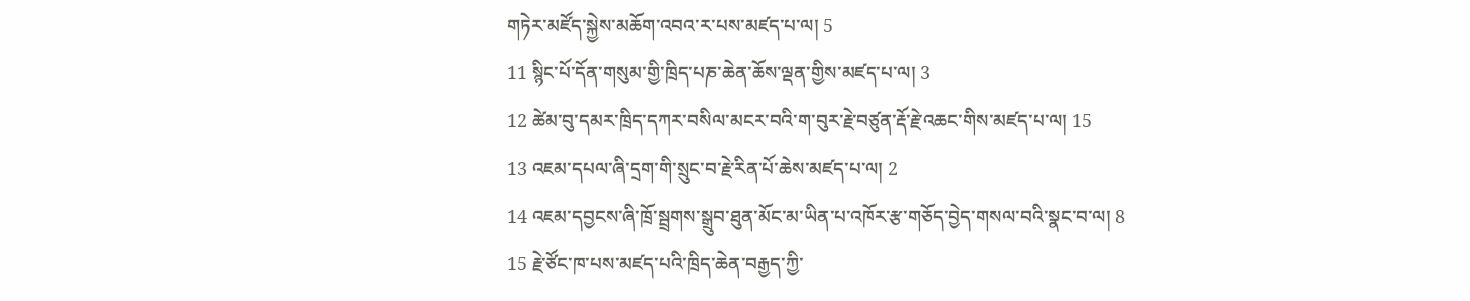གཏེར་མཛོད་སྐྱེས་མཆོག་འབའ་ར་པས་མཛད་པ་ལ། 5
11 སྙིང་པོ་དོན་གསུམ་གྱི་ཁྲིད་པཎ་ཆེན་ཆོས་ལྡན་གྱིས་མཛད་པ་ལ། 3
12 ཚེམ་བུ་དམར་ཁྲིད་དཀར་བསིལ་མངར་བའི་ག་བུར་རྗེ་བཙུན་རྡོ་རྗེ་འཆང་གིས་མཛད་པ་ལ། 15
13 འཇམ་དཔལ་ཞི་དྲག་གི་སྲུང་བ་རྗེ་རིན་པོ་ཆེས་མཛད་པ་ལ། 2
14 འཇམ་དབྱངས་ཞི་ཁྲོ་སྦྲགས་སྒྲུབ་ཐུན་མོང་མ་ཡིན་པ་འཁོར་རྩ་གཅོད་བྱེད་གསལ་བའི་སྣང་བ་ལ། 8
15 རྗེ་ཙོང་ཁ་པས་མཛད་པའི་ཁྲིད་ཆེན་བརྒྱད་ཀྱི་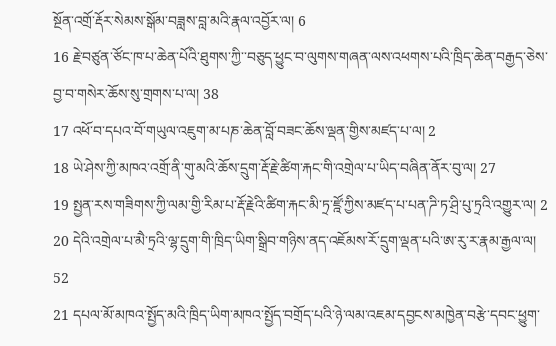སྔོན་འགྲོ་རྡོར་སེམས་སྒོམ་བཟླས་བླ་མའི་རྣལ་འབྱོར་ལ། 6
16 རྗེ་བཙུན་ཙོང་ཁ་པ་ཆེན་པོའི་ཐུགས་ཀྱི་་བཅུད་ཕྱུང་བ་ལུགས་གཞན་ལས་འཕགས་པའི་ཁྲིད་ཆེན་བརྒྱད་ཅེས་བྱ་བ་གསེར་ཆོས་སུ་གྲགས་པ་ལ། 38
17 འཕོ་བ་དཔའ་བོ་གཡུལ་འཇུག་མ་པཎ་ཆེན་བློ་བཟང་ཆོས་ལྡན་གྱིས་མཛད་པ་ལ། 2
18 ཡེ་ཤེས་ཀྱི་མཁའ་འགྲོ་ནི་གུ་མའི་ཆོས་དྲུག་རྡོ་རྗེ་ཚིག་རྐང་གི་འགྲེལ་པ་ཡིད་བཞིན་ནོར་བུ་ལ། 27
19 སྤྱན་རས་གཟིགས་ཀྱི་ལམ་གྱི་རིམ་པ་རྡོ་རྗེའི་ཚིག་རྐང་མི་ཏྲ་ཛྰོ་ཀྱིས་མཛད་པ་པན་ཌི་ཏ་ཤྲི་པུ་ཏྲའི་འགྱུར་ལ། 2
20 དེའི་འགྲེལ་པ་མཻ་ཏྲའི་ལྷ་དྲུག་གི་ཁྲིད་ཡིག་སྒྲིབ་གཉིས་ནད་འཇོམས་རོ་དྲུག་ལྡན་པའི་ཨ་རུ་ར་རྣམ་རྒྱལ་ལ། 52
21 དཔལ་མོ་མཁའ་སྤྱོད་མའི་ཁྲིད་ཡིག་མཁའ་སྤྱོད་བགྲོད་པའི་ཉེ་ལམ་འཇམ་དབྱངས་མཁྱེན་བརྩེ་དབང་ཕྱུག་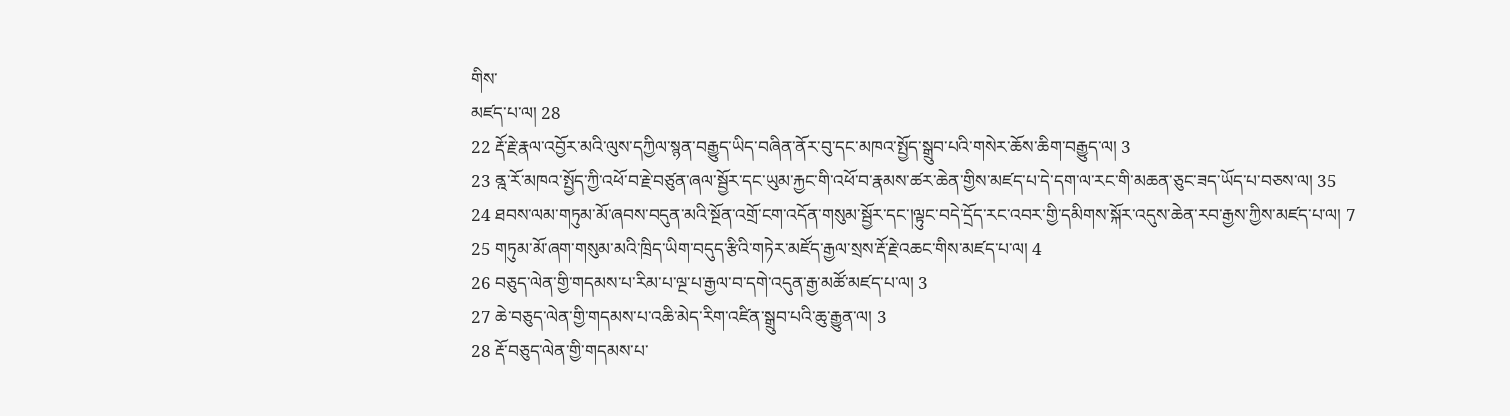གིས་
མཛད་པ་ལ། 28
22 རྡོ་རྗེ་རྣལ་འབྱོར་མའི་ལུས་དཀྱིལ་སྙན་བརྒྱུད་ཡིད་བཞིན་ནོར་བུ་དང་མཁའ་སྤྱོད་སྒྲུབ་པའི་གསེར་ཆོས་ཆིག་བརྒྱུད་ལ། 3
23 ནྰ་རོ་མཁའ་སྤྱོད་ཀྱི་འཕོ་བ་རྗེ་བཙུན་ཞལ་སྦྱོར་དང་ཡུམ་རྐྱང་གི་འཕོ་བ་རྣམས་ཚར་ཆེན་གྱིས་མཛད་པ་དེ་དག་ལ་རང་གི་མཆན་ཅུང་ཟད་ཡོད་པ་བཅས་ལ། 35
24 ཐབས་ལམ་གཏུམ་མོ་ཞབས་བདུན་མའི་སྔོན་འགྲོ་ངག་འདོན་གསུམ་སྦྱོར་དང་།ལྟུང་བདེ་དྲོད་རང་འབར་གྱི་དམིགས་སྐོར་འདུས་ཆེན་རབ་རྒྱས་ཀྱིས་མཛད་པ་ལ། 7
25 གཏུམ་མོ་ཞག་གསུམ་མའི་ཁྲིད་ཡིག་བདུད་རྩིའི་གཏེར་མཛོད་རྒྱལ་སྲས་རྡོ་རྗེ་འཆང་གིས་མཛད་པ་ལ། 4
26 བཅུད་ལེན་གྱི་གདམས་པ་རིམ་པ་ལྔ་པ་རྒྱལ་བ་དགེ་འདུན་རྒྱ་མཚོ་མཛད་པ་ལ། 3
27 ཆེ་བཅུད་ལེན་གྱི་གདམས་པ་འཆི་མེད་རིག་འཛིན་སྒྲུབ་པའི་ཆུ་རྒྱུན་ལ། 3
28 རྡོ་བཅུད་ལེན་གྱི་གདམས་པ་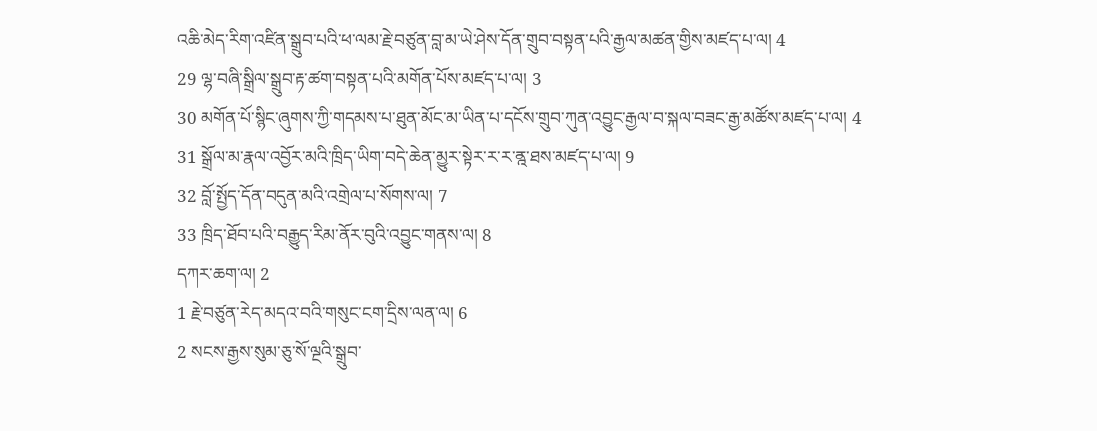འཆི་མེད་རིག་འཛིན་སྒྲུབ་པའི་ཕ་ལམ་རྗེ་བཙུན་བླ་མ་ཡེ་ཤེས་དོན་གྲུབ་བསྟན་པའི་རྒྱལ་མཚན་གྱིས་མཛད་པ་ལ། 4
29 ལྷ་བཞི་སྒྲིལ་སྒྲུབ་རྟ་ཚག་བསྟན་པའི་མགོན་པོས་མཛད་པ་ལ། 3
30 མགོན་པོ་སྙིང་ཞུགས་ཀྱི་གདམས་པ་ཐུན་མོང་མ་ཡིན་པ་དངོས་གྲུབ་ཀུན་འབྱུང་རྒྱལ་བ་སྐལ་བཟང་རྒྱ་མཚོས་མཛད་པ་ལ། 4
31 སྒྲོལ་མ་རྣལ་འབྱོར་མའི་ཁྲིད་ཡིག་བདེ་ཆེན་མྱུར་སྟེར་ར་ར་ནྰ་ཐས་མཛད་པ་ལ། 9
32 བློ་སྤྱོད་དོན་བདུན་མའི་འགྲེལ་པ་སོགས་ལ། 7
33 ཁྲིད་ཐོབ་པའི་བརྒྱུད་རིམ་ནོར་བུའི་འབྱུང་གནས་ལ། 8
དཀར་ཆག་ལ། 2
1 རྗེ་བཙུན་རེད་མདའ་བའི་གསུང་ངག་དྲིས་ལན་ལ། 6
2 སངས་རྒྱས་སུམ་ཅུ་སོ་ལྔའི་སྒྲུབ་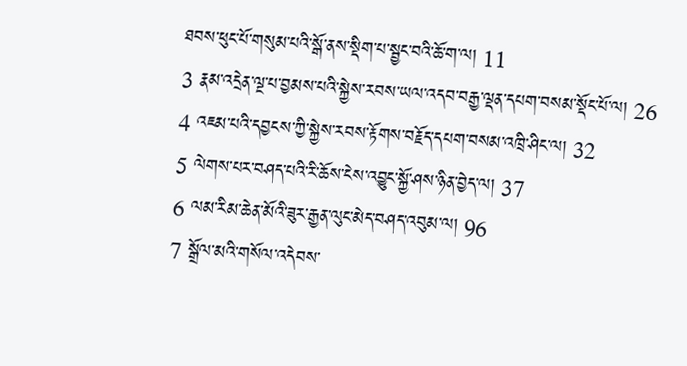ཐབས་ཕུང་པོ་གསུམ་པའི་སྒོ་ནས་སྡིག་པ་སྦྱང་བའི་ཆོ་ག་ལ། 11
3 རྣམ་འདྲེན་ལྔ་པ་བྱམས་པའི་སྐྱེས་རབས་ཡལ་འདབ་བརྒྱ་ལྡན་དཔག་བསམ་སྡོང་པོ་ལ། 26
4 འཇམ་པའི་དབྱངས་ཀྱི་སྐྱེས་རབས་རྟོགས་བརྗོད་དཔག་བསམ་འཁྲི་ཤིང་ལ། 32
5 ལེགས་པར་བཤད་པའི་རི་ཆོས་ངེས་འབྱུང་སྐྱོ་ཤས་ཉིན་བྱེད་ལ། 37
6 ལམ་རིམ་ཆེན་མོའི་ཟུར་རྒྱན་ལུང་མེད་བཤད་འབུམ་ལ། 96
7 སྒྲོལ་མའི་གསོལ་འདེབས་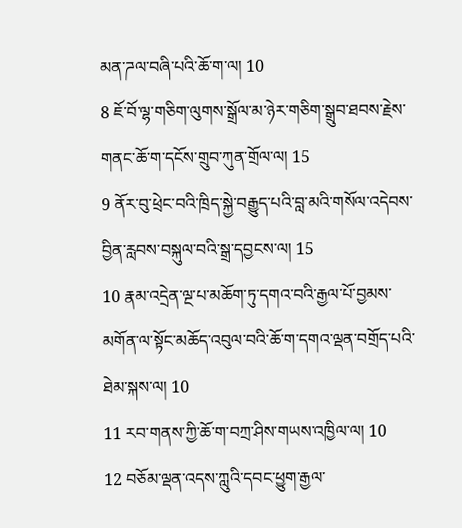མན་ཌལ་བཞི་པའི་ཆོ་ག་ལ། 10
8 ཇོ་བོ་ལྷ་གཅིག་ལུགས་སྒྲོལ་མ་ཉེར་གཅིག་སྒྲུབ་ཐབས་རྗེས་གནང་ཆོ་ག་དངོས་གྲུབ་ཀུན་གྲོལ་ལ། 15
9 ནོར་བུ་ཕྲེང་བའི་ཁྲིད་སྐྱེ་བརྒྱུད་པའི་བླ་མའི་གསོལ་འདེབས་བྱིན་རླབས་བསྐུལ་བའི་སྒྲ་དབྱངས་ལ། 15
10 རྣམ་འདྲེན་ལྔ་པ་མཆོག་ཏུ་དགའ་བའི་རྒྱལ་པོ་བྱམས་མགོན་ལ་སྟོང་མཆོད་འབུལ་བའི་ཆོ་ག་དགའ་ལྡན་བགྲོད་པའི་ཐེམ་སྐས་ལ། 10
11 རབ་གནས་ཀྱི་ཆོ་ག་བཀྲ་ཤིས་གཡས་འཁྱིལ་ལ། 10
12 བཅོམ་ལྡན་འདས་ཀླུའི་དབང་ཕྱུག་རྒྱལ་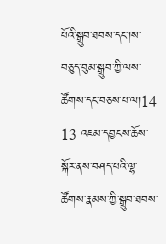པོའི་སྒྲུབ་ཐབས་དང་།ས་བཅུད་བུམ་སྒྲུབ་ཀྱི་ལས་ཚོགས་དང་བཅས་པ་ལ།14
13 འཇམ་དབྱངས་ཆོས་སྐོར་ནས་བཤད་པའི་ལྷ་ཚོགས་རྣམས་ཀྱི་སྒྲུབ་ཐབས་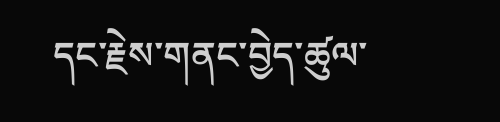དང་རྗེས་གནང་བྱེད་ཚུལ་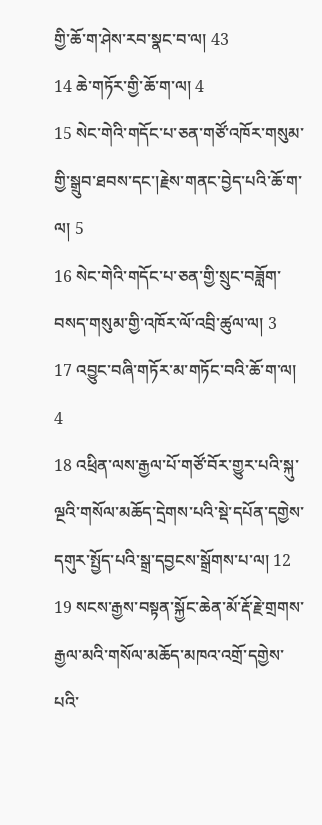གྱི་ཆོ་ག་ཤེས་རབ་སྣང་བ་ལ། 43
14 ཆེ་གཏོར་གྱི་ཆོ་ག་ལ། 4
15 སེང་གེའི་གདོང་པ་ཅན་གཙོ་འཁོར་གསུམ་གྱི་སྒྲུབ་ཐབས་དང་།རྗེས་གནང་བྱེད་པའི་ཆོ་ག་ལ། 5
16 སེང་གེའི་གདོང་པ་ཅན་གྱི་སྲུང་བཟློག་བསད་གསུམ་གྱི་འཁོར་ལོ་འབྲི་ཚུལ་ལ། 3
17 འབྱུང་བཞི་གཏོར་མ་གཏོང་བའི་ཆོ་ག་ལ། 4
18 འཕྲིན་ལས་རྒྱལ་པོ་གཙོ་བོར་གྱུར་པའི་སྐུ་ལྔའི་གསོལ་མཆོད་དྲེགས་པའི་སྡེ་དཔོན་དགྱེས་དགུར་སྤྱོད་པའི་སྒྲ་དབྱངས་སྒྲོགས་པ་ལ། 12
19 སངས་རྒྱས་བསྟན་སྐྱོང་ཆེན་མོ་རྡོ་རྗེ་གྲགས་རྒྱལ་མའི་གསོལ་མཆོད་མཁའ་འགྲོ་དགྱེས་པའི་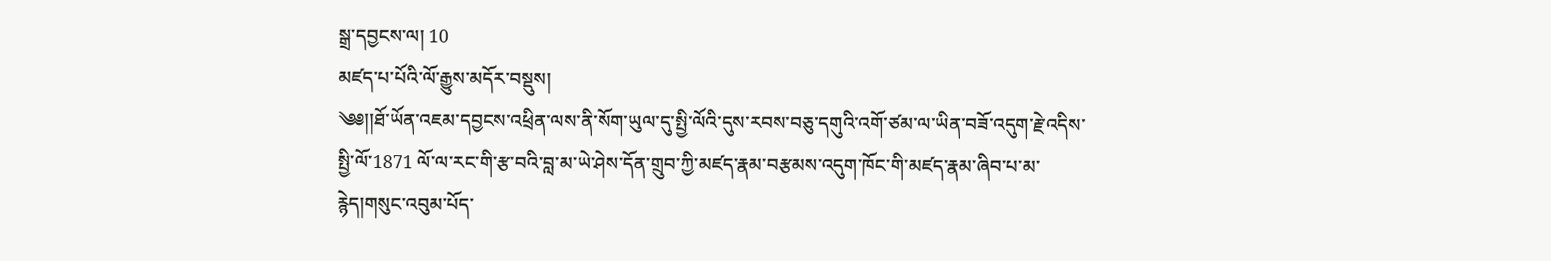སྒྲ་དབྱངས་ལ། 10
མཛད་པ་པོའི་ལོ་རྒྱུས་མདོར་བསྡུས།
༄༅།།ཐོ་ཡོན་འཇམ་དབྱངས་འཕྲིན་ལས་ནི་སོག་ཡུལ་དུ་སྤྱི་ལོའི་དུས་རབས་བཅུ་དགུའི་འགོ་ཙམ་ལ་ཡིན་བཟོ་འདུག་རྗེ་འདིས་སྤྱི་ལོ་1871 ལོ་ལ་རང་གི་རྩ་བའི་བླ་མ་ཡེ་ཤེས་དོན་གྲུབ་ཀྱི་མཛད་རྣམ་བརྩམས་འདུག་ཁོང་གི་མཛད་རྣམ་ཞིབ་པ་མ་རྙེད།གསུང་འབུམ་པོད་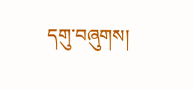དགུ་བཞུགས།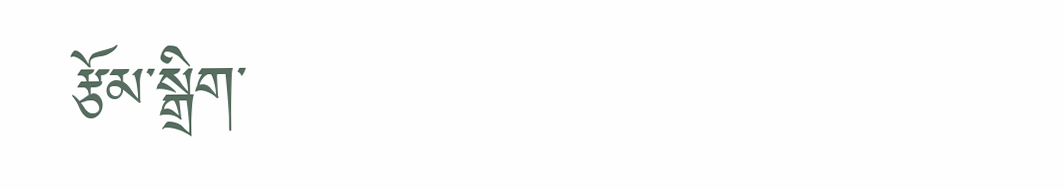རྩོམ་སྒྲིག་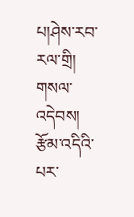པ།ཤེས་རབ་རལ་གྲི།
གསལ་འདེབས།
རྩོམ་འདིའི་པར་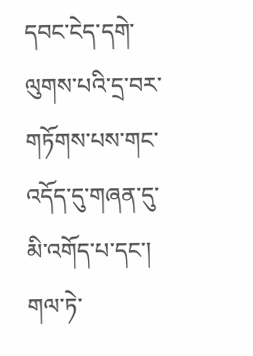དབང་ངེད་དགེ་ལུགས་པའི་དྲ་བར་གཏོགས་པས་གང་འདོད་དུ་གཞན་དུ་མི་འགོད་པ་དང་། གལ་ཏེ་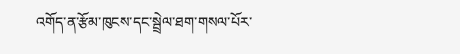འགོད་ན་རྩོམ་ཁུངས་དང་སྦྲེལ་ཐག་གསལ་པོར་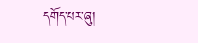དགོད་པར་ཞུ།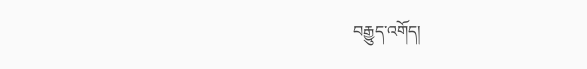བརྒྱུད་འགོད།